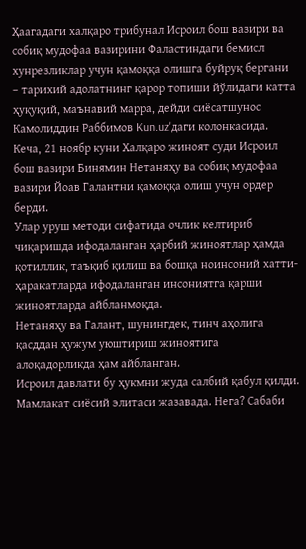Ҳаагадаги халқаро трибунал Исроил бош вазири ва собиқ мудофаа вазирини Фаластиндаги бемисл хунрезликлар учун қамоққа олишга буйруқ бергани – тарихий адолатнинг қарор топиши йўлидаги катта ҳуқуқий, маънавий марра, дейди сиёсатшунос Камолиддин Раббимов Kun.uz'даги колонкасида.
Кеча, 21 ноябр куни Халқаро жиноят суди Исроил бош вазири Бинямин Нетаняҳу ва собиқ мудофаа вазири Йоав Галантни қамоққа олиш учун ордер берди.
Улар уруш методи сифатида очлик келтириб чиқаришда ифодаланган ҳарбий жиноятлар ҳамда қотиллик, таъқиб қилиш ва бошқа ноинсоний хатти-ҳаракатларда ифодаланган инсониятга қарши жиноятларда айбланмоқда.
Нетаняҳу ва Галант, шунингдек, тинч аҳолига қасддан ҳужум уюштириш жиноятига алоқадорликда ҳам айбланган.
Исроил давлати бу ҳукмни жуда салбий қабул қилди. Мамлакат сиёсий элитаси жазавада. Нега? Сабаби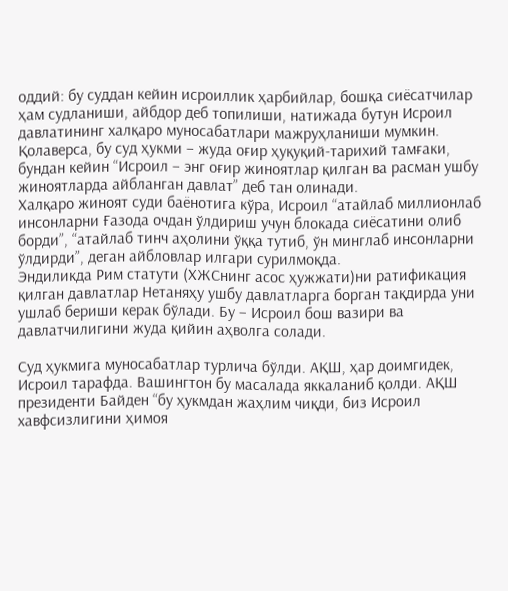оддий: бу суддан кейин исроиллик ҳарбийлар, бошқа сиёсатчилар ҳам судланиши, айбдор деб топилиши, натижада бутун Исроил давлатининг халқаро муносабатлари мажруҳланиши мумкин.
Қолаверса, бу суд ҳукми – жуда оғир ҳуқуқий-тарихий тамғаки, бундан кейин “Исроил – энг оғир жиноятлар қилган ва расман ушбу жиноятларда айбланган давлат” деб тан олинади.
Халқаро жиноят суди баёнотига кўра, Исроил “атайлаб миллионлаб инсонларни Ғазода очдан ўлдириш учун блокада сиёсатини олиб борди”, “атайлаб тинч аҳолини ўққа тутиб, ўн минглаб инсонларни ўлдирди”, деган айбловлар илгари сурилмоқда.
Эндиликда Рим статути (ХЖСнинг асос ҳужжати)ни ратификация қилган давлатлар Нетаняҳу ушбу давлатларга борган тақдирда уни ушлаб бериши керак бўлади. Бу – Исроил бош вазири ва давлатчилигини жуда қийин аҳволга солади.

Суд ҳукмига муносабатлар турлича бўлди. АҚШ, ҳар доимгидек, Исроил тарафда. Вашингтон бу масалада яккаланиб қолди. АҚШ президенти Байден “бу ҳукмдан жаҳлим чиқди, биз Исроил хавфсизлигини ҳимоя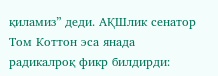қиламиз” деди. АҚШлик сенатор Том Коттон эса янада радикалроқ фикр билдирди: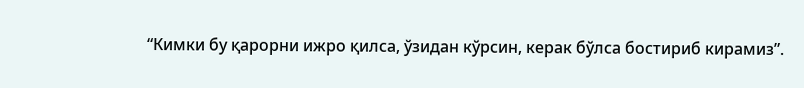“Кимки бу қарорни ижро қилса, ўзидан кўрсин, керак бўлса бостириб кирамиз”.